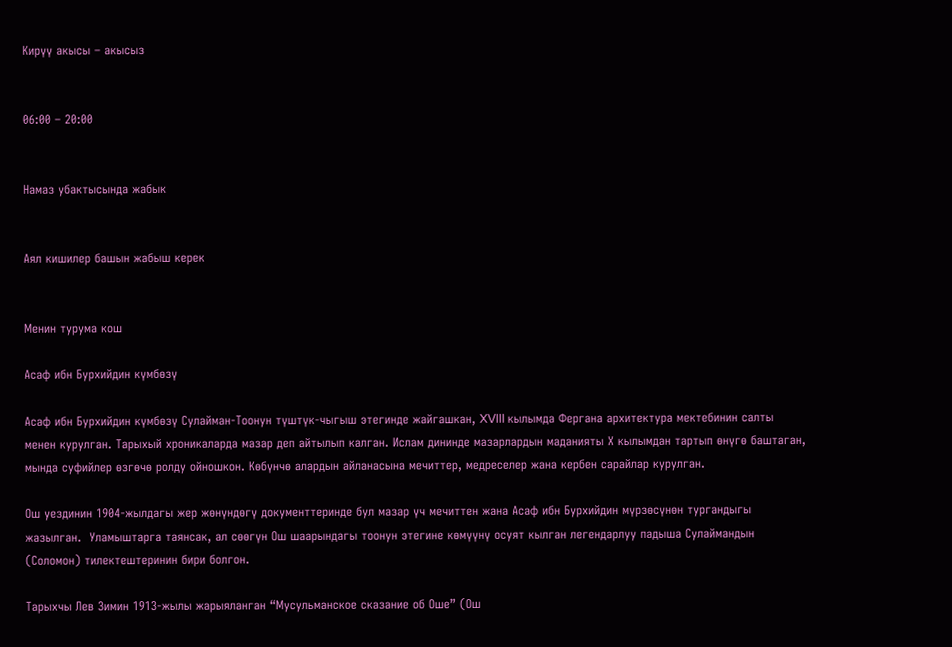Кирүү акысы – акысыз


06:00 – 20:00


Намаз убактысында жабык


Аял кишилер башын жабыш керек


Менин турума кош

Асаф ибн Бурхийдин күмбөзү

Асаф ибн Бурхийдин күмбөзү Сулайман-Тоонун түштүк-чыгыш этегинде жайгашкан, XVIII кылымда Фергана архитектура мектебинин салты менен курулган. Тарыхый хроникаларда мазар деп айтылып калган. Ислам дининде мазарлардын маданияты Х кылымдан тартып өнүгө баштаган, мында суфийлер өзгөчө ролду ойношкон. Көбүнчө алардын айланасына мечиттер, медреселер жана кербен сарайлар курулган.

Ош уездинин 1904-жылдагы жер жөнүндөгү документтеринде бул мазар үч мечиттен жана Асаф ибн Бурхийдин мүрзөсүнөн тургандыгы жазылган.  Уламыштарга таянсак, ал сөөгүн Ош шаарындагы тоонун этегине көмүүнү осуят кылган легендарлуу падыша Сулаймандын (Соломон) тилектештеринин бири болгон.

Тарыхчы Лев Зимин 1913-жылы жарыяланган “Мусульманское сказание об Оше” (Ош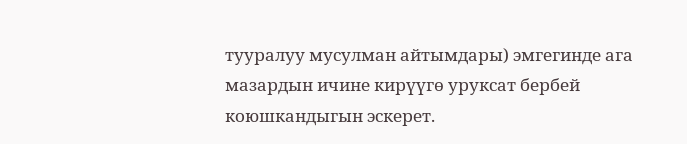тууралуу мусулман айтымдары) эмгегинде ага мазардын ичине кирүүгө уруксат бербей коюшкандыгын эскерет.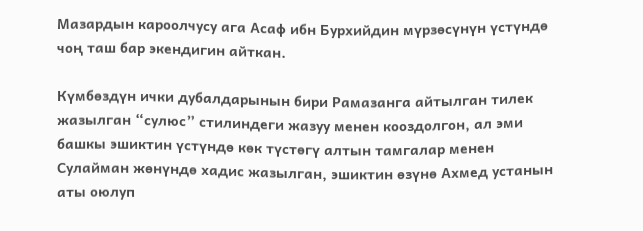Мазардын кароолчусу ага Асаф ибн Бурхийдин мүрзөсүнүн үстүндө чоң таш бар экендигин айткан.

Күмбөздүн ички дубалдарынын бири Рамазанга айтылган тилек  жазылган “сулюс” стилиндеги жазуу менен кооздолгон, ал эми башкы эшиктин үстүндө көк түстөгү алтын тамгалар менен Сулайман жөнүндө хадис жазылган, эшиктин өзүнө Ахмед устанын аты оюлуп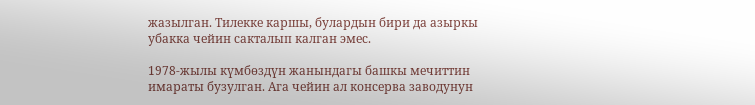жазылган. Тилекке каршы, булардын бири да азыркы убакка чейин сакталып калган эмес.

1978-жылы күмбөздүн жанындагы башкы мечиттин имараты бузулган. Ага чейин ал консерва заводунун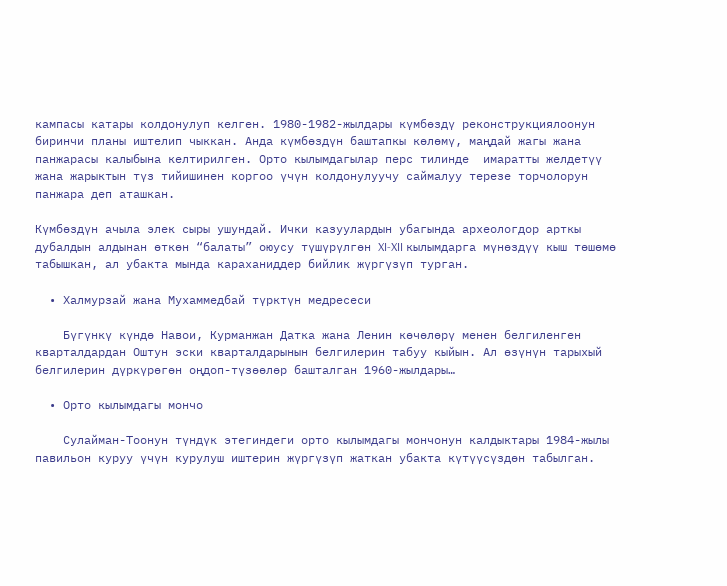кампасы катары колдонулуп келген. 1980-1982-жылдары күмбөздү реконструкциялоонун биринчи планы иштелип чыккан. Анда күмбөздүн баштапкы көлөмү, маңдай жагы жана панжарасы калыбына келтирилген. Орто кылымдагылар перс тилинде  имаратты желдетүү жана жарыктын түз тийишинен коргоо үчүн колдонулуучу саймалуу терезе торчолорун панжара деп аташкан.

Күмбөздүн ачыла элек сыры ушундай. Ички казуулардын убагында археологдор арткы дубалдын алдынан өткөн “балаты” оюусу түшүрүлгөн XI-XII кылымдарга мүнөздүү кыш төшөмө табышкан, ал убакта мында караханиддер бийлик жүргүзүп турган.

  • Халмурзай жана Мухаммедбай түрктүн медресеси

    Бүгүнкү күндө Навои, Курманжан Датка жана Ленин көчөлөрү менен белгиленген кварталдардан Оштун эски кварталдарынын белгилерин табуу кыйын. Ал өзүнүн тарыхый белгилерин дүркүрөгөн оңдоп-түзөөлөр башталган 1960-жылдары…

  • Орто кылымдагы мончо

    Сулайман-Тоонун түндүк этегиндеги орто кылымдагы мончонун калдыктары 1984-жылы павильон куруу үчүн курулуш иштерин жүргүзүп жаткан убакта күтүүсүздөн табылган.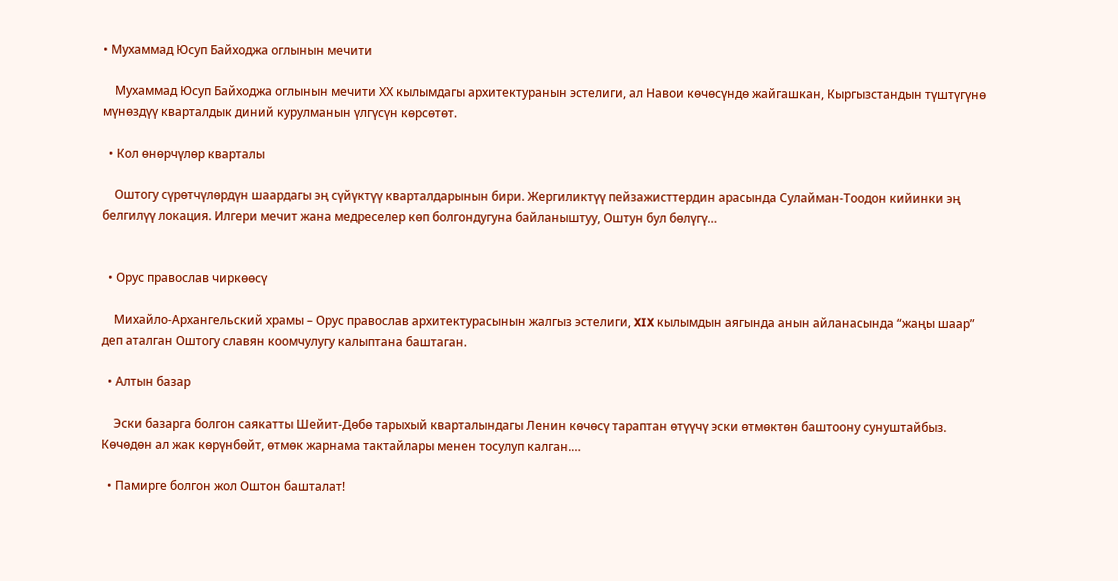• Мухаммад Юсуп Байходжа оглынын мечити

    Мухаммад Юсуп Байходжа оглынын мечити ХХ кылымдагы архитектуранын эстелиги, ал Навои көчөсүндө жайгашкан, Кыргызстандын түштүгүнө мүнөздүү кварталдык диний курулманын үлгүсүн көрсөтөт.

  • Кол өнөрчүлөр кварталы

    Оштогу сүрөтчүлөрдүн шаардагы эң сүйүктүү кварталдарынын бири. Жергиликтүү пейзажисттердин арасында Сулайман-Тоодон кийинки эң белгилүү локация. Илгери мечит жана медреселер көп болгондугуна байланыштуу, Оштун бул бөлүгү…


  • Орус православ чиркөөсү

    Михайло-Архангельский храмы – Орус православ архитектурасынын жалгыз эстелиги, XIX кылымдын аягында анын айланасында “жаңы шаар” деп аталган Оштогу славян коомчулугу калыптана баштаган.

  • Алтын базар

    Эски базарга болгон саякатты Шейит-Дөбө тарыхый кварталындагы Ленин көчөсү тараптан өтүүчү эски өтмөктөн баштоону сунуштайбыз. Көчөдөн ал жак көрүнбөйт, өтмөк жарнама тактайлары менен тосулуп калган.…

  • Памирге болгон жол Оштон башталат!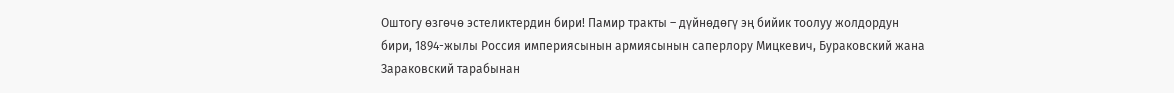Оштогу өзгөчө эстеликтердин бири! Памир тракты – дүйнөдөгү эң бийик тоолуу жолдордун бири, 1894-жылы Россия империясынын армиясынын саперлору Мицкевич, Бураковский жана Зараковский тарабынан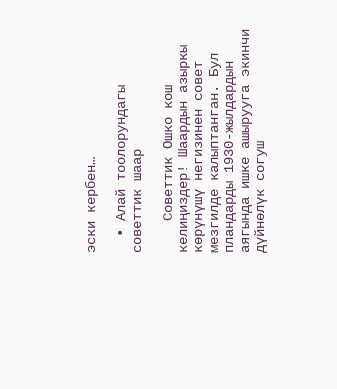эски кербен…

  • Алай тоолорундагы советтик шаар

    Советтик Ошко кош келиңиздер! Шаардын азыркы көрүнүшү негизинен совет мезгилде калыптанган. Бул пландарды 1930-жылдардын аягында ишке ашырууга экинчи дүйнөлүк согуш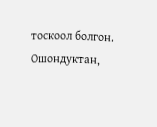тоскоол болгон. Ошондуктан,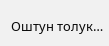Оштун толук…